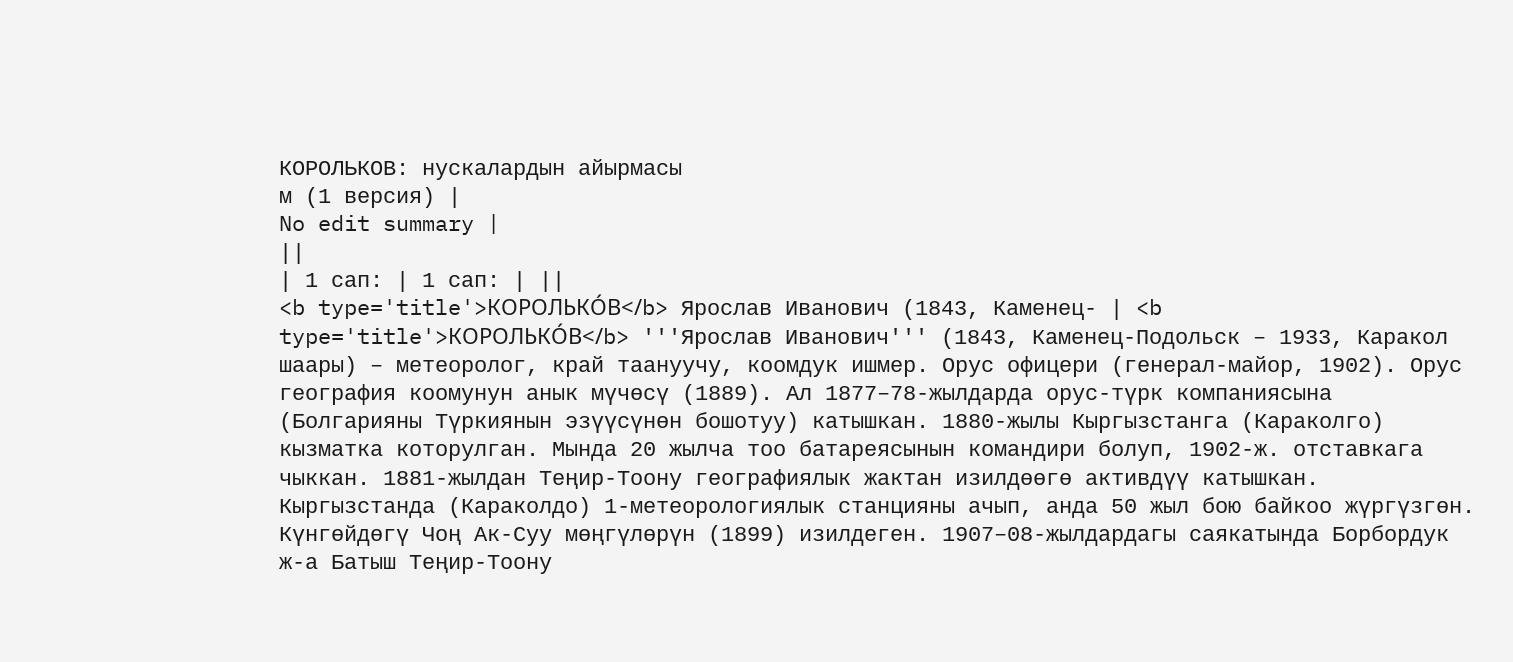КОРОЛЬКОВ: нускалардын айырмасы
м (1 версия) |
No edit summary |
||
| 1 сап: | 1 сап: | ||
<b type='title'>КОРОЛЬКО́В</b> Ярослав Иванович (1843, Каменец- | <b type='title'>КОРОЛЬКО́В</b> '''Ярослав Иванович''' (1843, Каменец-Подольск – 1933, Каракол шаары) – метеоролог, край таануучу, коомдук ишмер. Орус офицери (генерал-майор, 1902). Орус география коомунун анык мүчөсү (1889). Ал 1877–78-жылдарда орус-түрк компаниясына (Болгарияны Түркиянын эзүүсүнөн бошотуу) катышкан. 1880-жылы Кыргызстанга (Караколго) кызматка которулган. Мында 20 жылча тоо батареясынын командири болуп, 1902-ж. отставкага чыккан. 1881-жылдан Теңир-Тоону географиялык жактан изилдөөгө активдүү катышкан. Кыргызстанда (Караколдо) 1-метеорологиялык станцияны ачып, анда 50 жыл бою байкоо жүргүзгөн. Күнгөйдөгү Чоң Ак-Суу мөңгүлөрүн (1899) изилдеген. 1907–08-жылдардагы саякатында Борбордук ж-а Батыш Теңир-Тоону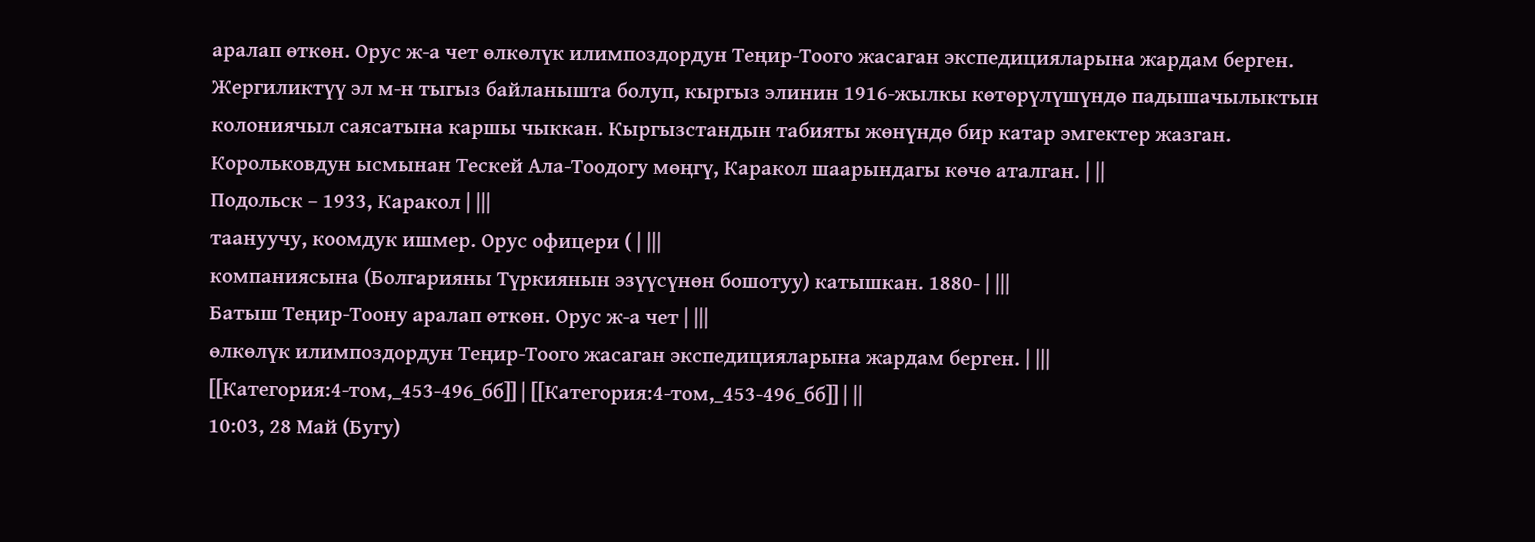аралап өткөн. Орус ж-а чет өлкөлүк илимпоздордун Теңир-Тоого жасаган экспедицияларына жардам берген. Жергиликтүү эл м-н тыгыз байланышта болуп, кыргыз элинин 1916-жылкы көтөрүлүшүндө падышачылыктын колониячыл саясатына каршы чыккан. Кыргызстандын табияты жөнүндө бир катар эмгектер жазган. Корольковдун ысмынан Тескей Ала-Тоодогу мөңгү, Каракол шаарындагы көчө аталган. | ||
Подольск – 1933, Каракол | |||
таануучу, коомдук ишмер. Орус офицери ( | |||
компаниясына (Болгарияны Түркиянын эзүүсүнөн бошотуу) катышкан. 1880- | |||
Батыш Теңир-Тоону аралап өткөн. Орус ж-а чет | |||
өлкөлүк илимпоздордун Теңир-Тоого жасаган экспедицияларына жардам берген. | |||
[[Категория:4-том,_453-496_бб]] | [[Категория:4-том,_453-496_бб]] | ||
10:03, 28 Май (Бугу)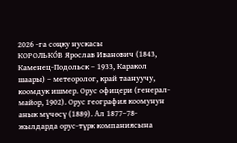2026 -га соңку нускасы
КОРОЛЬКО́В Ярослав Иванович (1843, Каменец-Подольск – 1933, Каракол шаары) – метеоролог, край таануучу, коомдук ишмер. Орус офицери (генерал-майор, 1902). Орус география коомунун анык мүчөсү (1889). Ал 1877–78-жылдарда орус-түрк компаниясына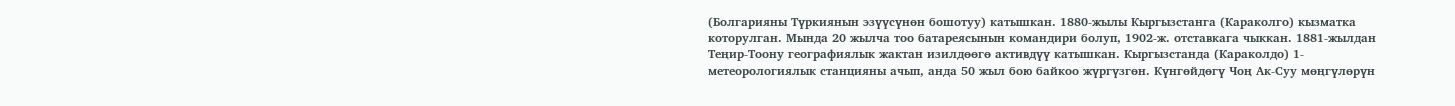(Болгарияны Түркиянын эзүүсүнөн бошотуу) катышкан. 1880-жылы Кыргызстанга (Караколго) кызматка которулган. Мында 20 жылча тоо батареясынын командири болуп, 1902-ж. отставкага чыккан. 1881-жылдан Теңир-Тоону географиялык жактан изилдөөгө активдүү катышкан. Кыргызстанда (Караколдо) 1-метеорологиялык станцияны ачып, анда 50 жыл бою байкоо жүргүзгөн. Күнгөйдөгү Чоң Ак-Суу мөңгүлөрүн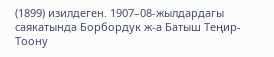(1899) изилдеген. 1907–08-жылдардагы саякатында Борбордук ж-а Батыш Теңир-Тоону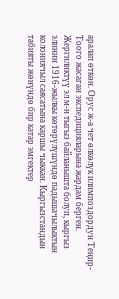аралап өткөн. Орус ж-а чет өлкөлүк илимпоздордун Теңир-Тоого жасаган экспедицияларына жардам берген. Жергиликтүү эл м-н тыгыз байланышта болуп, кыргыз элинин 1916-жылкы көтөрүлүшүндө падышачылыктын колониячыл саясатына каршы чыккан. Кыргызстандын табияты жөнүндө бир катар эмгектер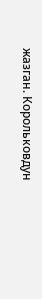жазган. Корольковдун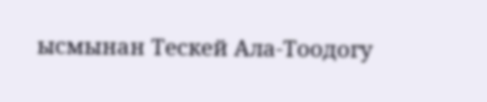ысмынан Тескей Ала-Тоодогу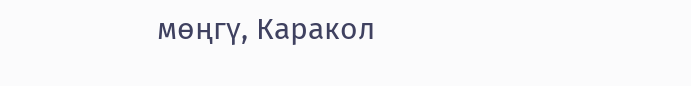мөңгү, Каракол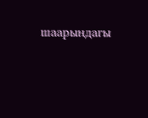шаарындагы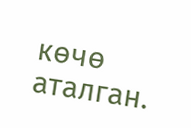көчө аталган.